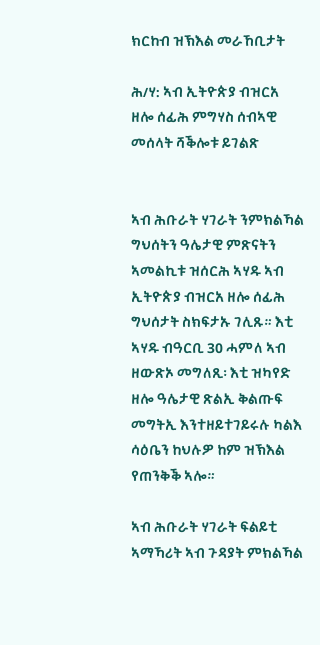ክርከብ ዝኽእል መራኸቢታት

ሕ/ሃ: ኣብ ኢትዮጵያ ብዝርአ ዘሎ ሰፊሕ ምግሃስ ሰብኣዊ መሰላት ሻቕሎቱ ይገልጽ


ኣብ ሕቡራት ሃገራት ንምክልኻል ግህሰትን ዓሌታዊ ምጽናትን ኣመልኪቱ ዝሰርሕ ኣሃዱ ኣብ ኢትዮጵያ ብዝርአ ዘሎ ሰፊሕ ግህሰታት ስክፍታኡ ገሊጹ። እቲ ኣሃዱ ብዓርቢ 30 ሓምለ ኣብ ዘውጽኦ መግለጺ፡ እቲ ዝካየድ ዘሎ ዓሌታዊ ጽልኢ ቅልጡፍ መግትኢ እንተዘይተገይሩሉ ካልእ ሳዕቤን ከህሉዎ ከም ዝኽእል የጠንቅቕ ኣሎ።

ኣብ ሕቡራት ሃገራት ፍልይቲ ኣማኻሪት ኣብ ጉዳያት ምክልኻል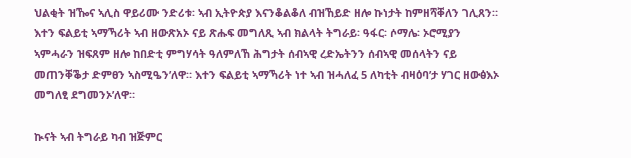ህልቂት ዝዀና ኣሊስ ዋይሪሙ ንድሪቱ፡ ኣብ ኢትዮጵያ እናንቆልቆለ ብዝኸይድ ዘሎ ኩነታት ከምዘሻቐለን ገሊጸን። እተን ፍልይቲ ኣማኻሪት ኣብ ዘውጽአኦ ናይ ጽሑፍ መግለጺ ኣብ ክልላት ትግራይ፡ ዓፋር፡ ሶማሌ፡ ኦሮሚያን ኣምሓራን ዝፍጸም ዘሎ ከበድቲ ምግሃሳት ዓለምለኸ ሕግታት ሰብኣዊ ረድኤትንን ሰብኣዊ መሰላትን ናይ መጠንቐቕታ ድምፀን ኣስሚዔን’ለዋ። እተን ፍልይቲ ኣማኻሪት ነተ ኣብ ዝሓለፈ 5 ለካቲት ብዛዕባ’ታ ሃገር ዘውፅእኦ መግለፂ ደግመንኦ’ለዋ።

ኲናት ኣብ ትግራይ ካብ ዝጅምር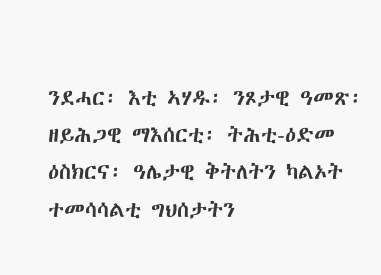ንደሓር፡ እቲ ኣሃዱ፡ ንጾታዊ ዓመጽ፡ ዘይሕጋዊ ማእሰርቲ፡ ትሕቲ-ዕድመ ዕስክርና፡ ዓሌታዊ ቅትለትን ካልኦት ተመሳሳልቲ ግህሰታትን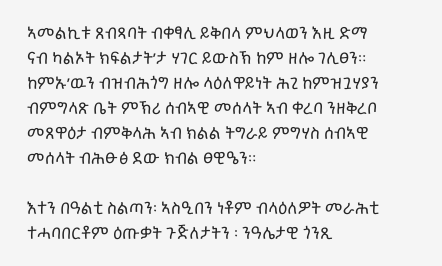ኣመልኪቱ ጸብጻባት ብቀፃሊ ይቅበላ ምህላወን እዚ ድማ ናብ ካልኦት ክፍልታት’ታ ሃገር ይውስኽ ከም ዘሎ ገሊፀን። ከምኡ’ዉን ብዝብሕጎግ ዘሎ ላዕለዋይነት ሕጊ ከምዝጓሃያን ብምግላጽ ቤት ምኽሪ ሰብኣዊ መሰላት ኣብ ቀረባ ንዘቅረቦ መጸዋዕታ ብምቅላሕ ኣብ ክልል ትግራይ ምግሃስ ሰብኣዊ መሰላት ብሕፁፅ ደው ክብል ፀዊዔን።

እተን በዓልቲ ስልጣን፡ ኣስዒበን ነቶም ብላዕለዎት መራሕቲ ተሓባበርቶም ዕጡቃት ጉጅለታትን ፡ ንዓሌታዊ ጎንጺ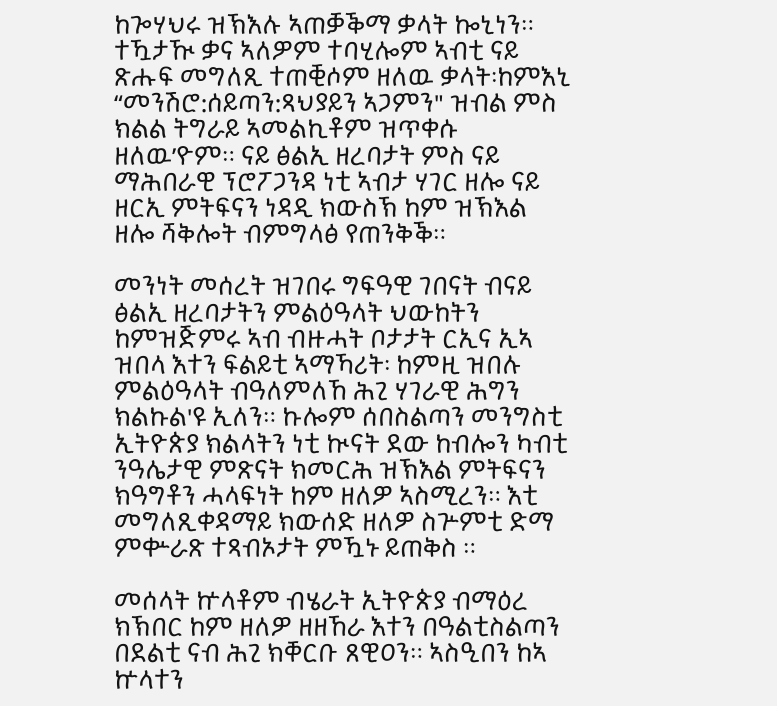ከጐሃህሩ ዝኽእሉ ኣጠቓቕማ ቃላት ኰኒነን። ተዃታዂ ቃና ኣለዎም ተባሂሎም ኣብቲ ናይ ጽሑፍ መግለጺ ተጠቒሶም ዘለዉ ቃላት፡ከምእኒ “መንሽሮ:ሰይጣን:ጻህያይን ኣጋምን" ዝብል ምስ ክልል ትግራይ ኣመልኪቶም ዝጥቀሱ ዘለዉ’ዮም። ናይ ፅልኢ ዘረባታት ምስ ናይ ማሕበራዊ ፕሮፖጋንዳ ነቲ ኣብታ ሃገር ዘሎ ናይ ዘርኢ ምትፍናን ነዳዲ ክውስኽ ከም ዝኽእል ዘሎ ሻቅሎት ብምግላፅ የጠንቅቕ።

መንነት መሰረት ዝገበሩ ግፍዓዊ ገበናት ብናይ ፅልኢ ዘረባታትን ምልዕዓላት ህውከትን ከምዝጅምሩ ኣብ ብዙሓት ቦታታት ርኢና ኢኣ ዝበላ እተን ፍልይቲ ኣማኻሪት፡ ከምዚ ዝበሉ ምልዕዓላት ብዓለምለኸ ሕጊ ሃገራዊ ሕግን ክልኩል'ዩ ኢለን። ኩሎም ሰበስልጣን መንግስቲ ኢትዮጵያ ክልላትን ነቲ ኲናት ደው ከብሎን ካብቲ ንዓሌታዊ ምጽናት ክመርሕ ዝኽእል ምትፍናን ክዓግቶን ሓላፍነት ከም ዘለዎ ኣስሚረን። እቲ መግለጺቀዳማይ ክውሰድ ዘለዎ ስጕምቲ ድማ ምቍራጽ ተጻብኦታት ምዃኑ ይጠቅስ ።

መሰላት ኵላቶም ብሄራት ኢትዮጵያ ብማዕረ ክኽበር ከም ዘለዎ ዘዘኸራ እተን በዓልቲስልጣን በደልቲ ናብ ሕጊ ክቐርቡ ጸዊዐን። ኣስዒበን ከኣ ኵላተን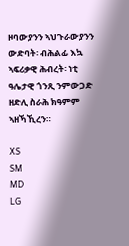ዞባውያንን ኣህጉራውያንን ውድባት፡ ብሕልፊ እኳ ኣፍሪቃዊ ሕብረት፡ ነቲ ዓሌታዊ ጎንጺ ንምውጋድ ዘድሊ ስራሕ ክዓምም ኣዘኻኺረን።

XS
SM
MD
LG